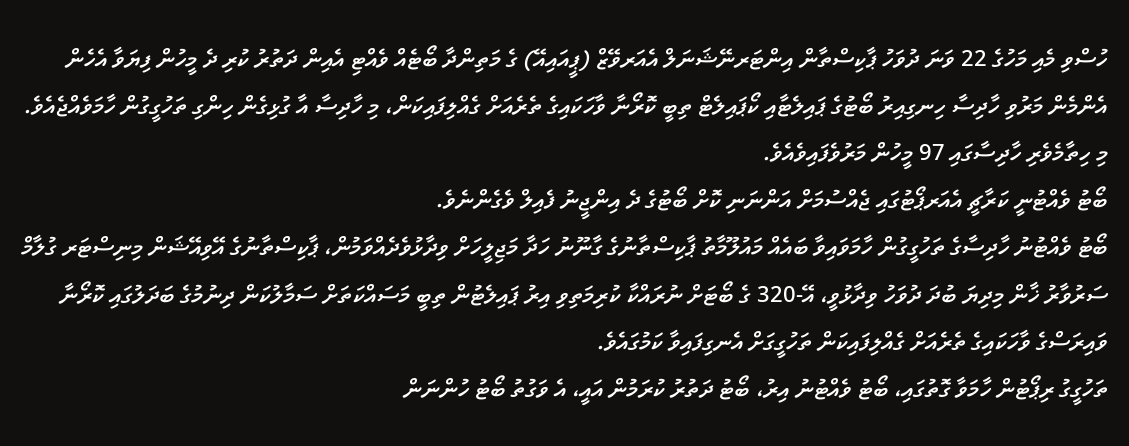ހުސްވި މެއި މަހުގެ 22 ވަނަ ދުވަހު ޕާކިސްތާން އިންޓަރނޭޝަނަލް އެއަރވޭޒް (ޕީއައިއޭ) ގެ މަތިންދާ ބޯޓެއް ވެއްޓި އެއިން ދަތުރު ކުރި ދެ މީހުން ފިޔަވާ އެހެން އެންމެން މަރުވި ހާދިސާ ހިނގިއިރު ބޯޓުގެ ޕައިލެޓާއި ކޯޕައިލެޓް ތިބީ ކޮރޯނާ ވާހަކައިގެ ތެރެއަށް ގެއްލިފައިކަން، މި ހާދިސާ އާ ގުޅިގެން ހިންގި ތަހުގީގުން ހާމަވެއްޖެއެވެ.
މި ހިތާމެވެރި ހާދިސާގައި 97 މީހުން މަރުވެފައިވެއެވެ.
ބޯޓު ވެއްޓުނީ ކަރާޗީ އެއަރޕޯޓުގައި ޖެއްސުމަށް އަންނަނި ކޮށް ބޯޓުގެ ދެ އިންޖީނު ފެއިލް ވެގެންނެވެ.
ބޯޓު ވެއްޓުނު ހާދިސާގެ ތަހުގީގުން ހާމަވައިވާ ބައެއް މައުލޫމާތު ޕާކިސްތާނުގެ ގާނޫނު ހަދާ މަޖިލީހަށް ވިދާޅުވެދެއްވަމުން، ޕާކިސްތާނުގެ އޭވިއޭޝަން މިނިސްޓަރ ގުލާމް ސަރުވާރު ޚާން މިދިޔަ ބުދަ ދުވަހު ވިދާޅުވީ، އޭ-320 ގެ ބޯޓަށް ނުރައްކާ ކުރިމަތިވި އިރު ޕައިލެޓުން ތިބީ މަސައްކަތަށް ސަމާލުކަން ދިނުމުގެ ބަދަލުގައި ކޮރޯނާ ވައިރަސްގެ ވާހަކައިގެ ތެރެއަށް ގެއްލިފައިކަން ތަހުގީގަށް އެނގިފައިވާ ކަމުގައެވެ.
ތަހުގީގު ރިޕޯޓުން ހާމަވާ ގޮތުގައި، ބޯޓު ވެއްޓުނު އިރު، ބޯޓު ދަތުރު ކުރަމުން އައީ، އެ ވަގުތު ބޯޓު ހުންނަން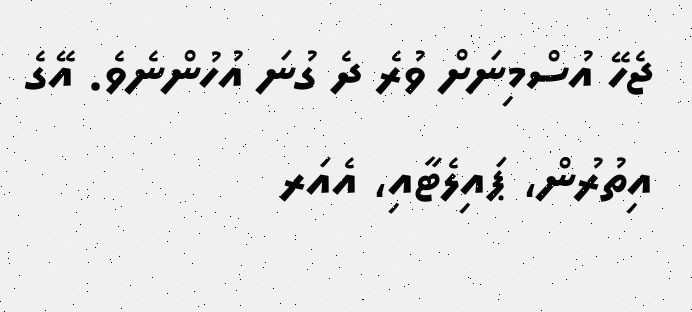ޖެހޭ އުސްމިނަށް ވުރެ ދެ ގުނަ އުހުންނެވެ. އޭގެ އިތުރުން، ޕައިލެޓާއި، އެއަރ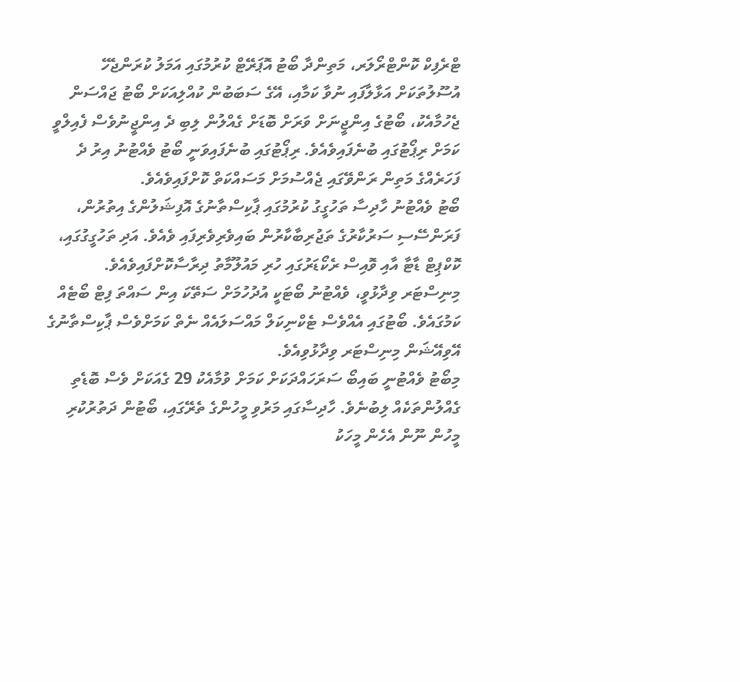ޓްރެފިކް ކޮންޓްރޯލަރ، މަތިންދާ ބޯޓު އޮޕަރޭޓް ކުރުމުގައި އަމަލު ކުރަންޖެހޭ އުސޫލުތަކަށް އަޅާލާފައި ނުވާ ކަމާއި، އޭގެ ސަބަބުން ކުއްލިއަކަށް ބޯޓު ޖައްސަން ޖެހުމާއެކު، ބޯޓުގެ އިންޖީނަށް ވަރަށް ބޮޑަށް ގެއްލުން ލިބި ދެ އިންޖީނުވެސް ފެއިލްވީ ކަމަށް ރިޕޯޓުގައި ބުނެފައިވެއެވެ. ރިޕޯޓުގައި ބުނެފައިވަނީ ބޯޓު ވެއްޓުނު އިރު ދެ ފަހަރެއްގެ މަތިން ރަންވޭގައި ޖެއްސުމަށް މަސައްކަތް ކޮށްފައިވެއެވެ.
ބޯޓު ވެއްޓުނު ހާދިސާ ތަހުގީގު ކުރުމުގައި ޕާކިސްތާނުގެ އޮފިޝަލުންގެ އިތުރުން، ފަރަންސޭސި ސަރުކާރުގެ ތަޖުރިބާކާރުން ބައިވެރިވެރިފައި ވެއެވެ. އަދި ތަހުގީގުގައި، ކޮކްޕިޓް ޑާޓާ އާއި ވޮއިސް ރެކޯޑަރުގައި ހުރި މައުލޫމާތު ދިރާސާކޮށްފައިވެއެވެ.
މިނިސްޓަރ ވިދާޅުވީ، ވެއްޓުނު ބޯޓަކީ އުދުހުމަށް ސަތޭކަ އިން ސައްތަ ފިޓް ބޯޓެއް ކަމުގައެވެ. ބޯޓުގައި އެއްވެސް ޓެކްނިކަލް މައްސަލައެއް ނެތް ކަމަށްވެސް ޕާކިސްތާނުގެ އޭވިއޭޝަން މިނިސްޓަރ ވިދާޅުވިއެވެ.
މިބޯޓު ވެއްޓުނީ ބައިބޯ ސަރަހައްދަކަށް ކަމަށް ވުމާއެކު 29 ގެއަކަށް ވެސް ބޮޑެތި ގެއްލުންތަކެއް ލިބުނެވެ. ހާދިސާގައި މަރުވި މީހުންގެ ތެރޭގައި، ބޯޓުން ދަތުރުކުރި މީހުން ނޫން އެހެން މީހަކު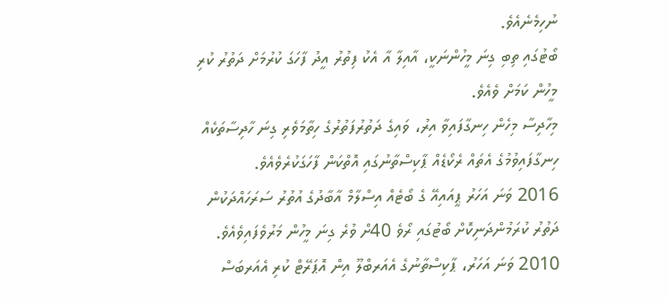ނުހިމެނެއެވެ.
ބޯޓުގައި ތިބި ގިނަ މީހުންނަކީ، އާއިލާ އާ އެކު ފިތުރު އީދު ފާހަގަ ކުރުމަށް ދަތުރު ކުރި މީހުން ކަމަށް ވެއެވެ.
މިހާދިސާ މިހެން ހިނގާފައިވާ އިރު، ވައިގެ ދަތުރުފަތުރުގެ ހިތާމަވެރި ގިނަ ހާދިސާތަކެއް ހިނގާފައިވުމުގެ އެތައް ރެކޯޑެއް ޕާކިސްތާނުގައި އޮތްކަން ފާހަގަކުރެވެއެވެ.
2016 ވަނަ އަހަރު ޕީއައިއޭ ގެ ބޯޓެއް އިސްލާމް އާބާދުގެ އުތުރު ސަރަހައްދަކުން ދަތުރު ކުރަމުންދަނިކޮށް ބޯޓުގައި ރޯވެ 40ށް ވުރެ ގިނަ މީހުން މަރުވެފައިވެއެވެ.
2010 ވަނަ އަހަރު، ޕާކިސްތާނުގެ އެއަރބްލޫ އިން އޮޕަރޭޓް ކުރި އެއަރބަސް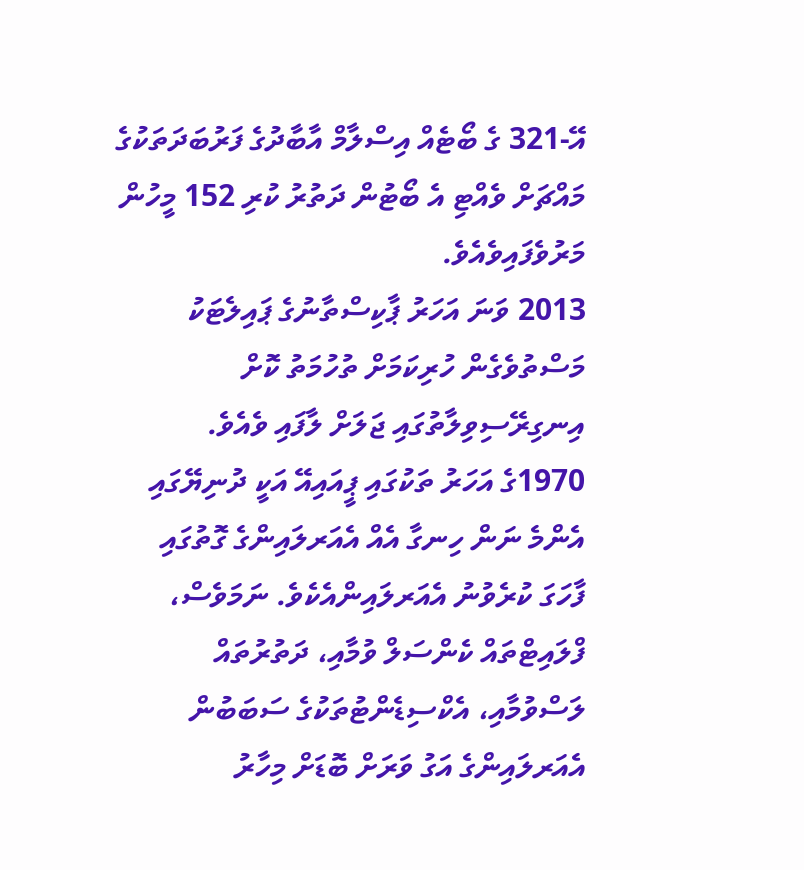އޭ-321 ގެ ބޯޓެއް އިސްލާމް އާބާދުގެ ފަރުބަދަތަކުގެ މައްޗަށް ވެއްޓި އެ ބޯޓުން ދަތުރު ކުރި 152 މީހުން މަރުވެފައިވެއެވެ.
2013 ވަނަ އަހަރު ޕާކިސްތާނުގެ ޕައިލެޓަކު މަސްތުވެގެން ހުރިކަމަށް ތުހުމަތު ކޮށް އިނގިރޭސިވިލާތުގައި ޖަލަށް ލާފައި ވެއެވެ.
1970ގެ އަހަރު ތަކުގައި ޕީއައިއޭ އަކީ ދުނިޔޭގައި އެންމެ ނަން ހިނގާ އެއް އެއަރލައިންގެ ގޮތުގައި ފާހަގަ ކުރެވުނު އެއަރލައިންއެކެވެ. ނަމަވެސް، ފްލައިޓްތައް ކެންސަލް ވުމާއި، ދަތުރުތައް ލަސްވުމާއި، އެކްސިޑެންޓުތަކުގެ ސަބަބުން އެއަރލައިންގެ އަގު ވަރަށް ބޮޑަށް މިހާރު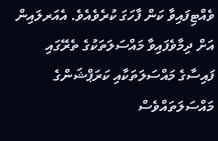ވެއްޓިފައިވާ ކަން ފާހަގަ ކުރެވެއެވެ. އެއަރލައިން އަށް ދިމާވެފައިވާ މައްސަލަތަކުގެ ތެރޭގައި ފައިސާގެ މައްސަލަތަކާއި ކަރަޕްޝަންގެ މައްސަލަތައްވެސް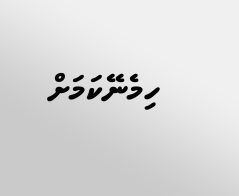ހިމެނޭކަމަށް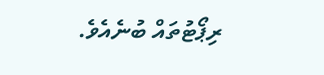ރިޕޯޓުތައް ބުނެއެވެ.